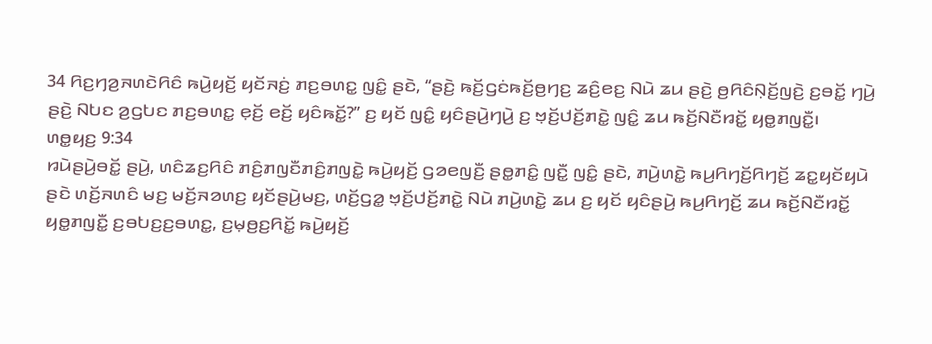34 ꤖꤢ꤬ꤚꤤ꤬ꤏꤛꤢꤧꤖꤢꤨ ꤒꤣꤧ꤬ꤟꤢꤩ꤬ ꤟꤢꤩꤏꤢꤦ꤬ ꤊꤢ꤬ꤋꤛꤢ꤭ ꤜꤢꤨ꤭ ꤔꤢꤧ, “ꤔꤢꤧ꤬ ꤒꤢꤩ꤬ꤞꤢꤦꤒꤢꤩ꤬ꤥ꤬ꤚꤢ꤬ ꤘꤢꤨ꤬ꤕꤢ꤬ ꤡꤣꤧ ꤘꤣ ꤔꤢꤧ꤬ ꤥ꤬ꤖꤢꤨꤡ꤫ꤢꤩ꤬ꤜꤢꤧ꤬ ꤢ꤬ꤋꤢꤩ꤭ ꤚꤣꤧ꤬ ꤔꤢꤧ꤬ ꤡꤝꤢ ꤤ꤬ꤞꤝꤢ ꤊꤢ꤬ꤋꤛꤢ꤭ ꤕ꤫ꤢꤩ꤬ ꤕꤢꤩ꤬ ꤟꤢꤨꤒꤢꤩ꤭?” ꤢ꤬ ꤟꤢꤩ ꤜꤢꤨ꤭ ꤟꤢꤨꤔꤣꤧ꤬ꤚꤣꤧ꤬ ꤢ꤬ ꤠ꤫ꤢꤩ꤬ꤓꤢꤩ꤬ꤊꤢꤧ꤭ ꤜꤢꤨ꤭ ꤘꤣ ꤒꤢꤩ꤬ꤡꤢꤪꤙꤢꤩ꤭ ꤟꤥ꤭ꤊꤜꤢꤪ꤭꤯
ꤛꤥ꤭ꤟꤢ꤬ 9:34
ꤙꤣꤧꤔꤣꤧ꤬ꤋꤢꤩ꤭ ꤔꤣꤧ꤬, ꤛꤢꤨꤘꤢ꤬ꤖꤢꤨ ꤊꤢꤨ꤬ꤊꤜꤢꤪꤊꤢꤨ꤬ꤊꤜꤢꤧ꤭ ꤒꤣꤧ꤬ꤟꤢꤩ꤬ ꤞꤤꤕꤜꤢꤪ꤬ ꤔꤥ꤭ꤊꤢꤨ꤭ ꤜꤢꤪ꤭ ꤜꤢꤨ꤭ ꤔꤢꤧ, ꤊꤣꤧ꤬ꤛꤢꤧ꤭ ꤒꤣ꤬ꤖꤚꤢꤩ꤬ꤖꤚꤢꤩ꤬ ꤘꤢ꤭ꤟꤢꤩꤟꤣꤧ ꤔꤢꤧ ꤛꤢꤩ꤬ꤏꤛꤢꤨ ꤗꤢ꤬ ꤗꤢꤩ꤬ꤏꤤꤛꤢ꤬ ꤟꤢꤩꤔꤣꤧ꤬ꤗꤢ꤬, ꤛꤢꤩ꤬ꤞꤤ꤭ ꤠ꤫ꤢꤩ꤬ꤓꤢꤩ꤬ꤊꤢꤧ꤭ ꤡꤣꤧ ꤊꤣꤧ꤬ꤛꤢꤧ꤭ ꤘꤣ ꤢ꤬ ꤟꤢꤩ ꤟꤢꤨꤔꤣꤧ꤬ ꤒꤣ꤬ꤖꤚꤢꤩ꤬ ꤘꤣ ꤒꤢꤩ꤬ꤡꤢꤪꤙꤢꤩ꤭ ꤟꤥ꤭ꤊꤜꤢꤪ꤭ ꤢ꤬ꤋꤝꤢ꤬ꤢ꤬ꤋꤛꤢ꤭, ꤢ꤬ꤗ꤫ꤥ꤬ꤢ꤬ꤖꤢꤩ꤭ ꤒꤣꤧ꤬ꤟꤢꤩ꤬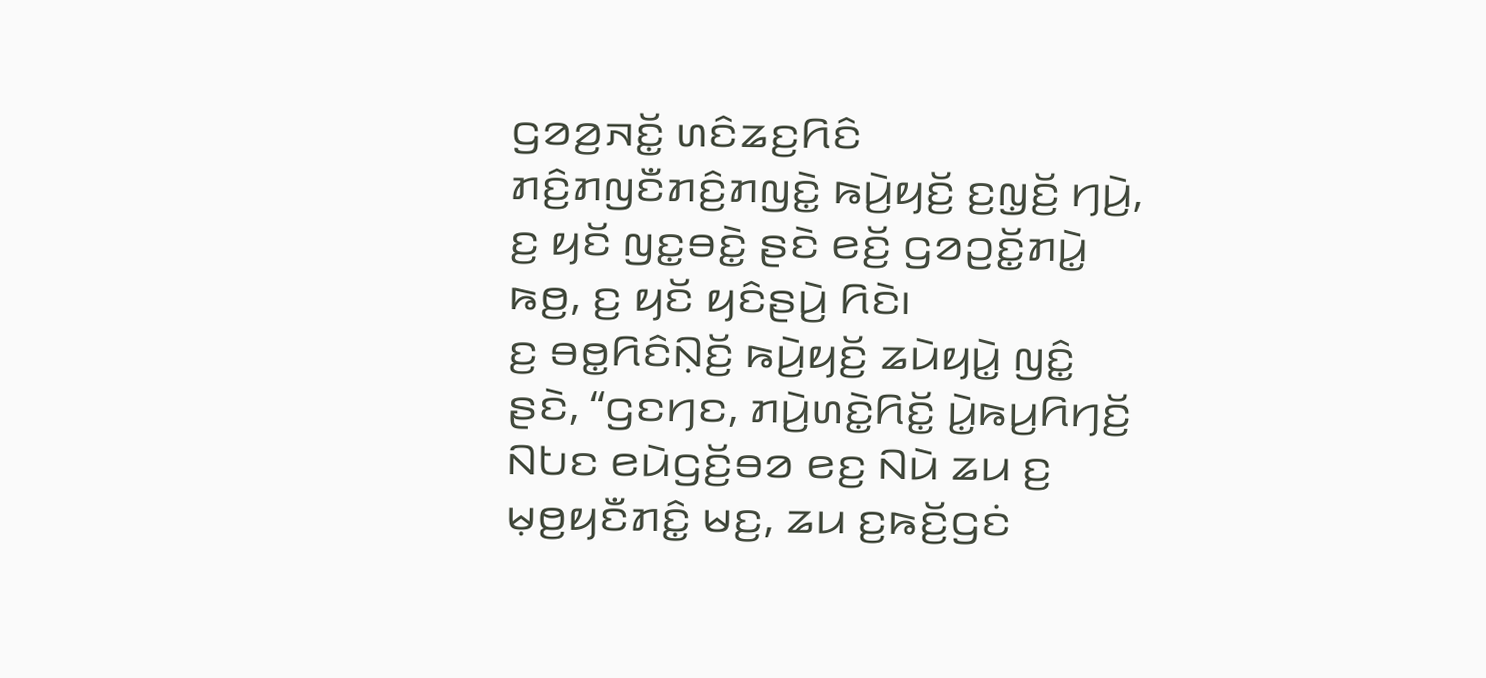ꤞꤤꤤ꤬ꤏꤢꤩ꤭ ꤛꤢꤨꤘꤢ꤬ꤖꤢꤨ ꤊꤢꤨ꤬ꤊꤜꤢꤪꤊꤢꤨ꤬ꤊꤜꤢꤧ꤭ ꤒꤣꤧ꤬ꤟꤢꤩ꤬ ꤢ꤬ꤜ꤫ꤢꤩ꤬ ꤚꤣꤧ꤬, ꤢ꤬ ꤟꤢꤩ ꤜꤢ꤭ꤋꤢꤧ꤭ ꤔꤢꤧ ꤕꤢꤩ꤬ ꤞꤤꤑꤢꤩ꤭ꤊꤣꤧ꤭ ꤒꤥ꤬, ꤢ꤬ ꤟꤢꤩ ꤟꤢꤨꤔꤣꤧ꤬ ꤖꤢꤧ꤯
ꤢ꤬ ꤋꤥ꤭ꤖꤢꤨꤡ꤫ꤢꤩ꤬ ꤒꤣꤧ꤬ꤟꤢꤩ꤬ ꤘꤣꤧꤟꤣꤧ꤭ ꤜꤢꤨ꤭ ꤔꤢꤧ, “ꤞꤢꤚꤢ, ꤊꤣꤧ꤬ꤛꤢꤧ꤭ꤖꤢꤩ꤭ ꤣꤧ꤭ꤒꤣ꤬ꤖꤚꤢꤩ꤬ ꤡꤝꤢ ꤕꤣꤧꤞꤢꤩ꤬ꤋꤤ ꤕꤢ꤬ ꤡꤣꤧ ꤘꤣ ꤢ꤬ ꤗ꤫ꤥ꤬ꤟꤢꤪꤊꤢꤨ꤭ ꤗꤢ꤬, ꤘꤣ ꤢ꤬ꤒꤢꤩ꤬ꤞꤢꤦ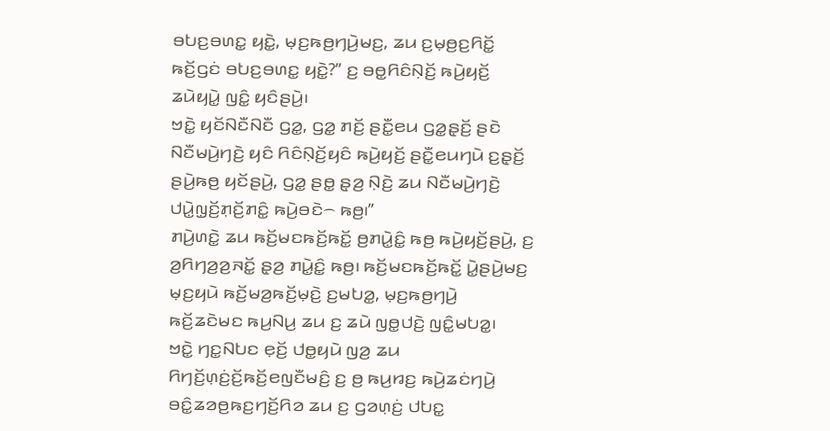ꤋꤝꤢ꤬ꤋꤛꤢ꤭ ꤟꤢꤧ꤭, ꤗ꤫ꤢ꤬ꤒꤥ꤬ꤚꤣꤧ꤬ꤗꤢ꤬, ꤘꤣ ꤢ꤬ꤗ꤫ꤥ꤬ꤢ꤬ꤖꤢꤩ꤭ ꤒꤢꤩ꤬ꤞꤢꤦ ꤋꤝꤢ꤬ꤋꤛꤢ꤭ ꤟꤢꤧ꤭?” ꤢ꤬ ꤋꤥ꤭ꤖꤢꤨꤡ꤫ꤢꤩ꤬ ꤒꤣꤧ꤬ꤟꤢꤩ꤬ ꤘꤣꤧꤟꤣꤧ꤭ ꤜꤢꤨ꤭ ꤟꤢꤨꤔꤣꤧ꤬꤯
ꤠꤢꤧ꤭ ꤟꤢꤩꤡꤢꤪꤡꤢꤪ ꤞꤤ꤭, ꤞꤤ꤭ ꤊꤢꤩ꤬ ꤔꤢꤪ꤭ꤕꤣ ꤞꤤ꤭ꤔ꤫ꤢꤩ꤬ ꤔꤢꤧ ꤡꤢꤪꤗꤣꤧ꤬ꤚꤢꤧ꤬ ꤟꤢꤨ ꤖꤢꤨꤡ꤫ꤢꤩ꤬ꤟꤢꤨ ꤒꤣꤧ꤬ꤟꤢꤩ꤬ ꤔꤢꤪ꤭ꤕꤣꤚꤣꤧ ꤢ꤬ꤔ꤫ꤢꤩ꤬ ꤔꤣꤧ꤬ꤒꤥ꤬ ꤟꤢꤩꤔꤣꤧ꤬, ꤞꤤ꤭ ꤔꤥ꤭ ꤔ꤫ꤤ꤬ ꤡ꤫ꤢꤧ꤬ ꤘꤣ ꤡꤢꤪꤗꤣꤧ꤬ꤚꤢꤧ꤬ ꤓꤣꤧ꤭ꤜ꤫ꤢꤩ꤬ꤊ꤫ꤢꤩ꤬ꤊꤢꤨ꤭ ꤒꤣꤧ꤬ꤋꤢꤧ꤮ ꤒꤥ꤬꤯”
ꤊꤣꤧ꤬ꤛꤢꤧ꤭ ꤘꤣ ꤒꤢꤩ꤬ꤗꤢꤒꤢꤩ꤬ꤒꤢꤩ꤭ ꤥ꤬ꤊꤣꤧ꤭ꤢꤨ꤭ ꤒꤥ꤬ ꤒꤣꤧ꤬ꤟꤢꤩ꤬ꤔꤣꤧ꤬, ꤢ꤬ ꤤ꤬ꤖꤚꤤ꤬ꤤ꤬ꤏꤢꤩ꤭ ꤔ꤫ꤤ꤬ ꤊꤣꤧ꤭ꤢꤨ꤭ ꤒꤥ꤬꤯ ꤒꤢꤩ꤬ꤗꤢꤒꤢꤩ꤬ꤒꤢꤩ꤭ ꤣꤧ꤭ꤔꤣꤧ꤬ꤗꤢ꤬ ꤗ꤫ꤢ꤬ꤟꤣꤧ ꤒꤢꤩ꤬ꤗꤤ꤬ꤒꤢꤩ꤬ꤗ꤫ꤢꤧ꤬ ꤢ꤬ꤗꤝꤤ꤭, ꤗ꤫ꤢ꤬ꤒꤥ꤬ꤚꤣꤧ꤬ ꤒꤢꤩ꤬ꤘꤢꤧꤗꤢ ꤒꤣ꤬ꤡꤣ꤬ ꤘꤣ ꤢ꤬ ꤘꤣꤧ ꤜꤥ꤭ꤓꤢꤧ꤬ ꤜꤢꤨ꤭ꤗꤝꤤ꤭꤯
ꤠꤢꤧ꤭ ꤚꤢ꤭ꤡꤝꤢ ꤕ꤫ꤢꤩ꤬ ꤓꤥ꤭ꤟꤣꤧ ꤜꤤ꤬ ꤘꤣ ꤖꤚꤢꤩ꤬ꤛ꤫ꤢꤦ꤬ꤢꤩ꤬ꤒꤢꤩ꤬ꤕꤜꤢꤪꤗꤢꤨ꤬ ꤢ꤬ ꤥ꤬ ꤒꤣ꤬ꤙꤢ꤬ ꤒꤣꤧ꤬ꤘꤢꤦꤚꤣꤧ꤬ ꤋꤢꤨ꤭ꤘꤤꤥ꤬ꤒꤢ꤬ꤚꤢꤩ꤬ꤖꤤ ꤘꤣ ꤢ꤬ ꤞꤤꤛ꤫ꤢꤦ꤬ ꤓꤝꤢ꤭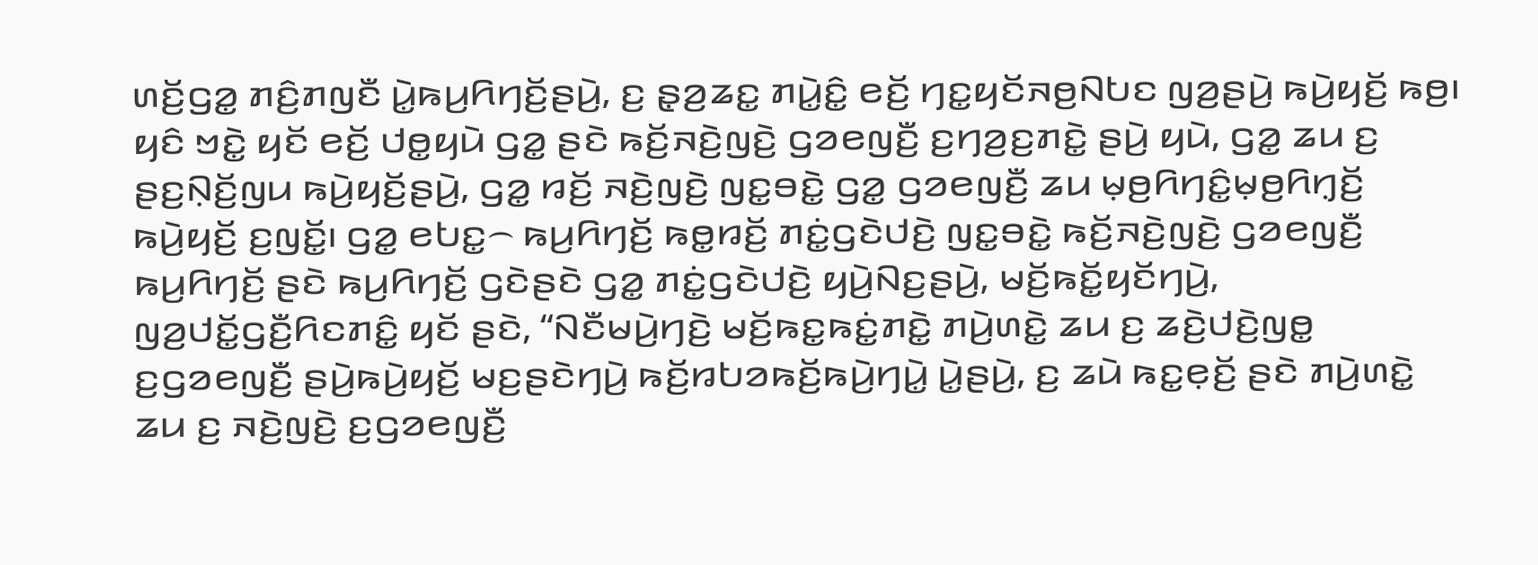ꤛꤢꤩ꤬ꤞꤤ꤭ ꤊꤢꤨ꤬ꤊꤜꤢꤪ ꤣꤧ꤭ꤒꤣ꤬ꤖꤚꤢꤩ꤬ꤔꤣꤧ꤬, ꤢ꤬ ꤔ꤫ꤤ꤬ꤘꤢ꤭ ꤊꤣꤧ꤭ꤢꤨ꤭ ꤕꤢꤩ꤬ ꤚꤢ꤭ꤟꤢꤩꤏꤥ꤬ꤡꤝꤢ ꤜꤤ꤬ꤔꤣꤧ꤬ ꤒꤣꤧ꤬ꤟꤢꤩ꤬ ꤒꤥ꤬꤯
ꤟꤢꤨ ꤠꤢꤧ꤭ ꤟꤢꤩ ꤕꤢꤩ꤬ ꤓꤥ꤭ꤟꤣꤧ ꤞꤤ꤭ ꤔꤢꤧ ꤒꤢꤩ꤬ꤏꤢꤧ꤬ꤜꤢꤧ꤬ ꤞꤤꤕꤜꤢꤪ꤬ ꤢ꤬ꤚꤤ꤬ꤢ꤬ꤊꤢꤧ꤭ ꤔꤣꤧ꤬ ꤟꤣꤧ, ꤞꤤ꤭ ꤘꤣ ꤢ꤬ ꤔꤢ꤬ꤡ꤫ꤢꤩ꤬ꤜꤣ ꤒꤣꤧ꤬ꤟꤢꤩ꤬ꤔꤣꤧ꤬, ꤞꤤ꤭ ꤙꤢꤩ꤬ ꤏꤢꤧ꤬ꤜꤢꤧ꤬ ꤜꤢ꤭ꤋꤢꤧ꤭ ꤞꤤ꤭ ꤞꤤꤕꤜꤢꤪ꤬ ꤘꤣ ꤗ꤫ꤥ꤬ꤖꤚꤢꤨ꤭ꤗ꤫ꤥ꤬ꤖꤚ꤫ꤢꤩ꤬ ꤒꤣꤧ꤬ꤟꤢꤩ꤬ ꤢ꤬ꤜꤢꤩ꤭꤯ ꤞꤤ꤭ ꤕꤝꤢ꤭꤮ ꤒꤣ꤬ꤖꤚꤢꤩ꤬ ꤒꤥ꤭ꤙꤢꤩ꤬ ꤊꤢꤦ꤭ꤞꤢꤧꤓꤢꤧ꤬ ꤜꤢ꤭ꤋꤢꤧ꤭ ꤒꤢꤩ꤬ꤏꤢꤧ꤬ꤜꤢꤧ꤬ ꤞꤤꤕꤜꤢꤪ꤬ ꤒꤣ꤬ꤖꤚꤢꤩ꤬ ꤔꤢꤧ ꤒꤣ꤬ꤖꤚꤢꤩ꤬ ꤞꤢꤧꤔꤢꤧ ꤞꤤ꤭ ꤊꤢꤦ꤭ꤞꤢꤧꤓꤢꤧ꤬ ꤟꤣꤧ꤬ꤡꤢ꤬ꤔꤣꤧ꤬, ꤗꤢꤩ꤬ꤒꤢꤩ꤭ꤟꤢꤩꤚꤣꤧ꤬, ꤜꤤ꤬ꤓꤢꤩ꤭ꤞꤢꤪ꤬ꤖꤢꤊꤢꤨ꤭ ꤟꤢꤩ ꤔꤢꤧ, “ꤡꤢꤪꤗꤣꤧ꤬ꤚꤢꤧ꤬ ꤗꤢꤩ꤬ꤒꤢ꤭ꤒꤢꤦ꤭ꤊꤢꤧ꤭ ꤊꤣꤧ꤬ꤛꤢꤧ꤭ ꤘꤣ ꤢ꤬ ꤘꤢꤧ꤬ꤓꤢꤧ꤬ꤜꤥ꤭ ꤢ꤬ꤞꤤꤕꤜꤢꤪ꤬ ꤔꤣꤧ꤬ꤒꤣꤧ꤬ꤟꤢꤩ꤬ ꤗꤢ꤬ꤔꤢꤧꤚꤣꤧ꤬ ꤒꤢꤩ꤬ꤙꤝꤤꤒꤢꤩ꤬ꤒꤣꤧ꤬ꤚꤣꤧ꤭ ꤣꤧ꤭ꤔꤣꤧ꤬, ꤢ꤬ ꤘꤣꤧ ꤒꤢ꤭ꤕ꤫ꤢꤩ꤬ ꤔꤢꤧ ꤊꤣꤧ꤬ꤛꤢꤧ꤭ ꤘꤣ ꤢ꤬ ꤏꤢꤧ꤬ꤜꤢꤧ꤬ ꤢ꤬ꤞꤤꤕꤜꤢꤪ꤬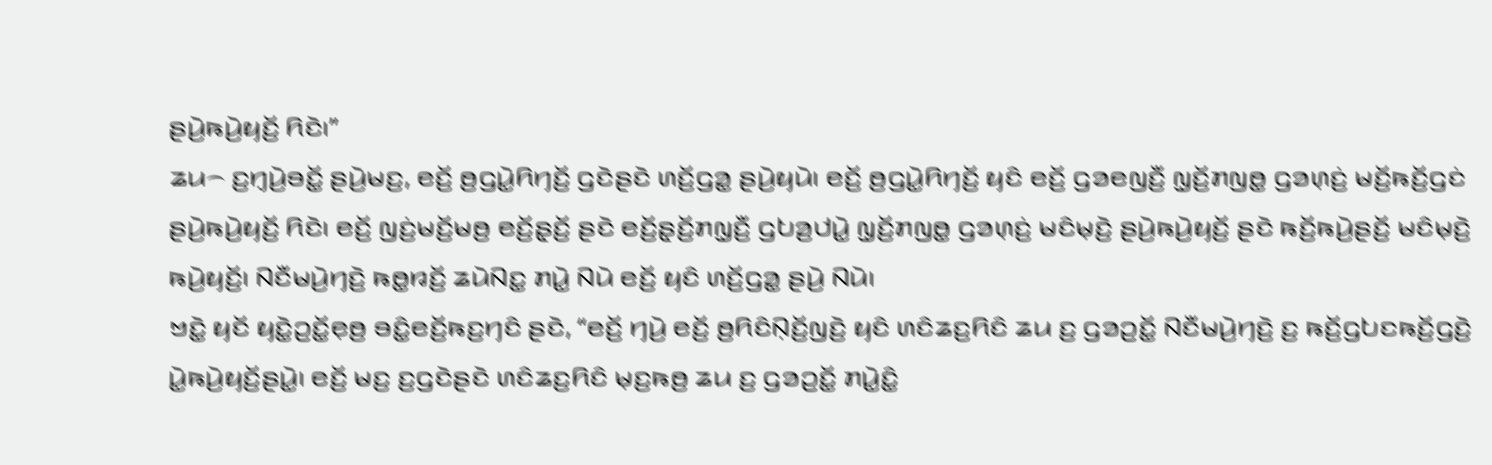ꤔꤣꤧ꤬ꤒꤣꤧ꤬ꤟꤢꤩ꤬ ꤖꤢꤧ꤯”
ꤘꤣ꤮ ꤢ꤬ꤚ꤫ꤣꤧ꤬ꤋꤢꤩ꤭ ꤔꤣꤧ꤬ꤗꤢ꤬, ꤕꤢꤩ꤬ ꤥ꤬ꤞꤣꤧ꤭ꤖꤚꤢꤩ꤬ ꤞꤢꤧꤔꤢꤧ ꤛꤢꤩ꤬ꤞꤤ꤭ ꤔꤣꤧ꤬ꤟꤣꤧ꤯ ꤕꤢꤩ꤬ ꤥ꤬ꤞꤣꤧ꤭ꤖꤚꤢꤩ꤬ ꤟꤢꤨ ꤕꤢꤩ꤬ ꤞꤤꤕꤜꤢꤪ꤬ ꤜ꤫ꤢꤩ꤬ꤊꤜꤥ꤭ ꤞꤤꤛ꤫ꤢꤦ꤬ ꤗꤢꤩ꤬ꤒꤢꤩ꤬ꤞꤢꤦ ꤔꤣꤧ꤬ꤒꤣꤧ꤬ꤟꤢꤩ꤬ ꤖꤢꤧ꤯ ꤕꤢꤩ꤬ ꤜꤢꤦ꤬ꤗꤢꤩ꤬ꤗꤥ꤬ ꤕꤢꤩ꤬ꤔ꤫ꤢꤩ꤬ ꤔꤢꤧ ꤕꤢꤩ꤬ꤔ꤫ꤢꤩ꤬ꤊꤜ꤫ꤢꤪ꤬ ꤞꤝꤤ꤬ꤓꤣꤧ꤭ ꤜ꤫ꤢꤩ꤬ꤊꤜꤥ꤭ ꤞꤤꤛ꤫ꤢꤦ꤬ ꤗꤢꤨꤗ꤫ꤢꤧ꤬ ꤔꤣꤧ꤬ꤒꤣꤧ꤬ꤟꤢꤩ꤬ ꤔꤢꤧ ꤒꤢꤩ꤬ꤒꤣꤧ꤬ꤔꤢꤩ꤬ ꤗꤢꤨꤗ꤫ꤢꤧ꤬ ꤒꤣꤧ꤬ꤟꤢꤩ꤬꤯ ꤡꤢꤪꤗꤣꤧ꤬ꤚꤢꤧ꤬ ꤒꤥ꤭ꤙꤢꤩ꤬ ꤘꤣꤧꤡꤢ꤭ ꤊꤣꤧ꤭ ꤡꤣꤧ ꤕꤢꤩ꤬ ꤟꤢꤨ ꤛꤢꤩ꤬ꤞꤤ꤭ ꤔꤣꤧ꤬ ꤡꤣꤧ꤯
ꤠꤢꤧ꤭ ꤟꤢꤩ ꤟꤢꤧ꤭ꤑꤢꤩ꤭ꤕ꤫ꤥ꤬ ꤋꤢꤨ꤭ꤕꤢꤩ꤬ꤒꤢ꤬ꤚꤢꤨ ꤔꤢꤧ, “ꤕꤢꤩ꤬ ꤚꤣꤧ꤬ ꤕꤢꤩ꤬ ꤥ꤬ꤖꤢꤨꤡ꤫ꤢꤩ꤬ꤜꤢꤧ꤬ ꤟꤢꤨ ꤛꤢꤨꤘꤢ꤬ꤖꤢꤨ ꤘꤣ ꤢ꤬ ꤞꤤꤑꤢꤩ꤭ ꤡꤢꤪꤗꤣꤧ꤬ꤚꤢꤧ꤬ ꤢ꤬ ꤒꤢꤩ꤬ꤞꤝꤢꤒꤢꤩ꤬ꤞꤢꤧ꤬ ꤣꤧ꤭ꤒꤣꤧ꤬ꤟꤢꤩ꤬ꤔꤣꤧ꤭꤯ ꤕꤢꤩ꤬ ꤗꤢ꤬ ꤢ꤬ꤞꤢꤧꤔꤢꤧ ꤛꤢꤨꤘꤢ꤬ꤖꤢꤨ ꤗ꤫ꤢ꤬ꤒꤥ꤬ ꤘꤣ ꤢ꤬ ꤞꤤꤑꤢꤩ꤭ ꤊꤣꤧ꤭ꤢꤨ꤭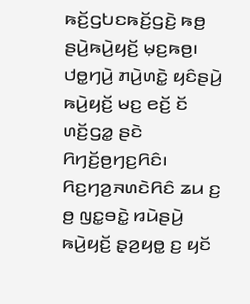ꤒꤢꤩ꤬ꤞꤝꤢꤒꤢꤩ꤬ꤞꤢꤧ꤬ ꤒꤥ꤬ ꤔꤣꤧ꤬ꤒꤣꤧ꤬ꤟꤢꤩ꤬ ꤗ꤫ꤢ꤬ꤒꤥ꤬꤯ ꤓꤥ꤭ꤚꤣꤧ꤬ ꤊꤣꤧ꤬ꤛꤢꤧ꤭ ꤟꤢꤨꤔꤣꤧ꤬ ꤒꤣꤧ꤬ꤟꤢꤩ꤬ ꤗꤢ꤬ ꤕꤢꤩ꤬ ꤢꤩ ꤛꤢꤩ꤬ꤞꤤ꤭ ꤔꤢꤧ ꤖꤚꤢꤩ꤬ꤥ꤬ꤚꤢ꤬ꤖꤢꤨ꤯
ꤖꤢ꤬ꤚꤤ꤬ꤏꤛꤢꤧꤖꤢꤨ ꤘꤣ ꤢ꤬ ꤥ꤬ ꤜꤢ꤭ꤋꤢꤧ꤭ ꤙꤣꤧꤔꤣꤧ꤬ ꤒꤣꤧ꤬ꤟꤢꤩ꤬ ꤔ꤫ꤤ꤬ꤟꤥ꤭ ꤢ꤬ ꤟꤢꤩ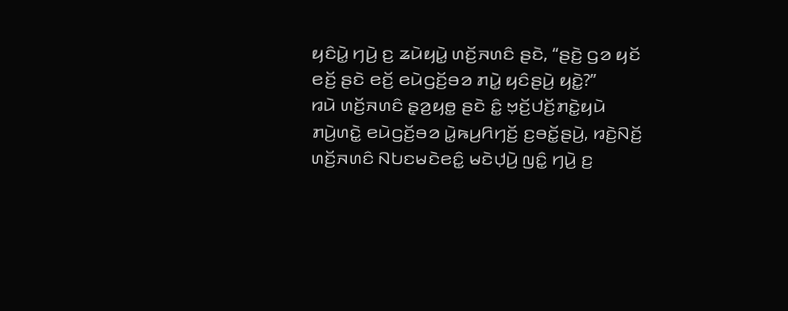ꤟꤢꤨꤣꤧ꤭ ꤚꤣꤧ꤬ ꤢ꤬ ꤘꤣꤧꤟꤣꤧ꤭ ꤛꤢꤩ꤬ꤏꤛꤢꤨ ꤔꤢꤧ, “ꤔꤢꤧ꤬ ꤞꤤ ꤟꤢꤩ ꤕꤢꤩ꤬ ꤔꤢꤧ ꤕꤢꤩ꤬ ꤕꤣꤧꤞꤢꤩ꤬ꤋꤤ ꤊꤣꤧ꤭ ꤟꤢꤨꤔꤣꤧ꤬ ꤟꤢꤧ꤭?”
ꤙꤣꤧ ꤛꤢꤩ꤬ꤏꤛꤢꤨ ꤔ꤫ꤤ꤬ꤟꤥ꤭ ꤔꤢꤧ ꤢꤨ꤭ ꤠ꤫ꤢꤩ꤬ꤓꤢꤩ꤬ꤊꤢꤧ꤭ꤟꤣꤧ ꤊꤣꤧ꤬ꤛꤢꤧ꤭ ꤕꤣꤧꤞꤢꤩ꤬ꤋꤤ ꤣꤧ꤭ꤒꤣ꤬ꤖꤚꤢꤩ꤬ ꤢ꤬ꤋꤢꤩ꤭ꤔꤣꤧ꤬, ꤙꤢꤧ꤬ꤡꤢꤩ꤬ ꤛꤢꤩ꤬ꤏꤛꤢꤨ ꤡꤝꤢꤗꤢꤧꤕꤢꤨ꤭ ꤗꤢꤧꤓ꤫ꤣꤧ꤬ ꤜꤢꤨ꤭ ꤚꤣꤧ꤬ ꤢ꤬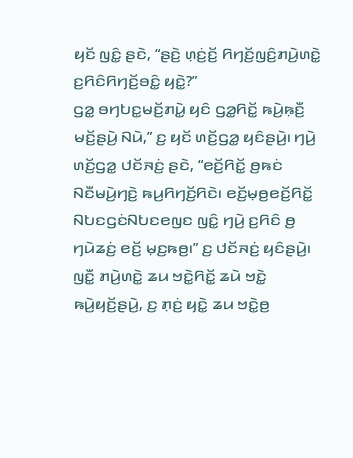ꤟꤢꤩ ꤜꤢꤨ꤭ ꤔꤢꤧ, “ꤔꤢꤧ꤬ ꤛ꤫ꤢꤦ꤬ꤢꤩ꤬ ꤖꤚꤢꤩ꤬ꤜꤢꤨ꤬ꤊꤣꤧ꤬ꤛꤢꤧ꤭ ꤢ꤬ꤖꤢꤨꤖꤚꤢꤩ꤬ꤋꤢꤨ꤭ ꤟꤢꤧ꤭?”
ꤞꤤ꤭ ꤋꤚꤝꤢ꤭ꤗꤢꤩ꤬ꤊꤣꤧ꤭ ꤟꤢꤨ ꤞꤤ꤭ꤖꤢꤩ꤭ ꤒꤣꤧ꤬ꤒ꤫ꤢꤪ꤬ ꤗꤢꤩ꤬ꤔꤣꤧ꤬ ꤡꤣꤧ,” ꤢ꤬ ꤟꤢꤩ ꤛꤢꤩ꤬ꤞꤤ꤭ ꤟꤢꤨꤔꤣꤧ꤬꤯ ꤚꤣꤧ꤬ ꤛꤢꤩ꤬ꤞꤤ꤭ ꤓꤢꤩꤏꤢꤦ꤬ ꤔꤢꤧ, “ꤕꤢꤩ꤬ꤖꤢꤩ꤭ ꤥ꤬ꤒꤢꤦ ꤡꤢꤪꤗꤣꤧ꤬ꤚꤢꤧ꤬ ꤒꤣ꤬ꤖꤚꤢꤩ꤬ꤖꤢꤧ꤯ ꤕꤢꤩ꤬ꤗ꤫ꤥ꤬ꤕꤢꤩ꤬ꤖꤢꤩ꤭ ꤡꤝꤢꤞꤢꤦꤡꤝꤢꤕꤜꤢ ꤜꤢꤨ꤭ ꤚꤣꤧ꤬ ꤢ꤬ꤖꤢꤨ ꤥ꤬ ꤚꤣꤧꤘꤢꤦ꤬ ꤕꤢꤩ꤬ ꤗ꤫ꤢ꤬ꤒꤥ꤬꤯” ꤢ꤬ ꤓꤢꤩꤏꤢꤦ꤬ ꤟꤢꤨꤔꤣꤧ꤬꤯
ꤜꤢꤪ꤭ ꤊꤣꤧ꤬ꤛꤢꤧ꤭ ꤘꤣ ꤠꤢꤧ꤭ꤖꤢꤩ꤭ ꤘꤣꤧ ꤠꤢꤧ꤭ ꤒꤣꤧ꤬ꤟꤢꤩ꤬ꤔꤣꤧ꤬, ꤢ꤬ ꤊ꤫ꤢꤦ꤬ ꤟꤢꤧ꤭ ꤘꤣ ꤠꤢꤧ꤭ꤥ꤬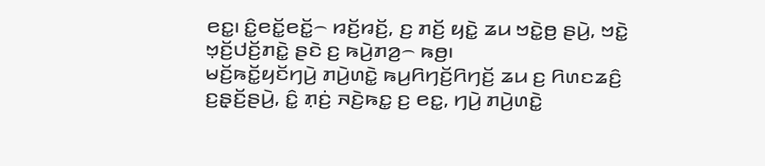ꤕꤢ꤭꤯ ꤢꤨ꤭ꤕꤢꤩ꤭ꤕꤢꤩ꤭꤮ ꤙꤢꤩ꤬ꤙꤢꤩ꤬, ꤢ꤬ ꤊꤢꤩ꤬ ꤟꤢꤧ꤭ ꤘꤣ ꤠꤢꤧ꤭ꤥ꤬ ꤔꤣꤧ꤬, ꤠꤢꤧ꤭ ꤠ꤫ꤢꤩ꤬ꤓꤢꤩ꤬ꤊꤢꤧ꤭ ꤔꤢꤧ ꤢ꤬ ꤒꤣꤧ꤬ꤊꤤ꤬꤮ ꤒꤥ꤬꤯
ꤗꤢꤩ꤬ꤒꤢꤩ꤭ꤟꤢꤩꤚꤣꤧ꤬ ꤊꤣꤧ꤬ꤛꤢꤧ꤭ ꤒꤣ꤬ꤖꤚꤢꤩ꤬ꤖꤚꤢꤩ꤬ ꤘꤣ ꤢ꤬ ꤖꤛꤢꤘꤢꤨ꤬ ꤢ꤬ꤔ꤫ꤢꤩ꤬ꤔꤣꤧ꤬, ꤢꤨ꤭ ꤊ꤫ꤢꤦ꤬ ꤏꤢꤧ꤬ꤒꤢ꤭ ꤢ꤬ ꤕꤢ꤭, ꤚꤣꤧ꤬ ꤊꤣꤧ꤬ꤛꤢꤧ꤭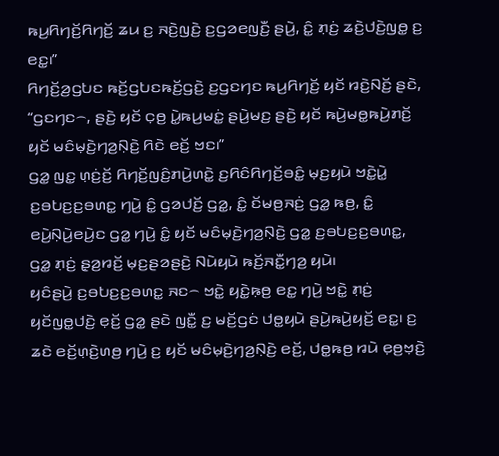ꤒꤣ꤬ꤖꤚꤢꤩ꤬ꤖꤚꤢꤩ꤬ ꤘꤣ ꤢ꤬ ꤏꤢꤧ꤬ꤜꤢꤧ꤬ ꤢ꤬ꤞꤤꤕꤜꤢꤪ꤬ ꤔꤣꤧ꤬, ꤢꤨ꤭ ꤊ꤫ꤢꤦ꤬ ꤘꤢꤧ꤬ꤓꤢꤧ꤬ꤜꤥ꤭ ꤢ꤬ ꤕꤢ꤭꤯”
ꤖꤚꤢꤩ꤬ꤤ꤬ꤞꤝꤢ ꤒꤢꤩ꤬ꤞꤝꤢꤒꤢꤩ꤬ꤞꤢꤧ꤬ ꤢ꤬ꤞꤢꤚꤢ ꤒꤣ꤬ꤖꤚꤢꤩ꤬ ꤟꤢꤩ ꤙꤢꤧ꤬ꤡꤢꤩ꤬ ꤔꤢꤧ, “ꤞꤢꤚꤢ꤮, ꤔꤢꤧ꤬ ꤟꤢꤩ ꤍ꤫ꤥ꤬ ꤣꤧ꤭ꤒꤣ꤬ꤗꤢꤦ꤭ ꤔꤣꤧ꤬ꤗꤢ꤬ ꤔꤢꤧ꤬ ꤟꤢꤩ ꤒꤣꤧ꤬ꤗꤥ꤭ꤒꤣꤧ꤬ꤊꤢꤩ꤬ ꤟꤢꤩ ꤗꤢꤨꤗ꤫ꤢꤧ꤬ꤚꤤ꤬ꤡ꤫ꤢꤧ꤬ ꤖꤢꤧ ꤕꤢꤩ꤬ ꤠꤢ꤯”
ꤞꤤ꤭ ꤜꤢ꤭ ꤛ꤫ꤢꤦ꤬ꤢꤩ꤬ ꤖꤚꤢꤩ꤬ꤜꤢꤨ꤬ꤊꤣꤧ꤬ꤛꤢꤧ꤭ ꤢ꤬ꤖꤢꤨꤖꤚꤢꤩ꤬ꤋꤢꤨ꤭ ꤗ꤫ꤢ꤬ꤟꤣꤧ ꤠꤢꤧ꤭ꤣꤧ꤭ ꤢ꤬ꤋꤝꤢ꤬ꤢ꤬ꤋꤛꤢ꤭ ꤚꤣꤧ꤬ ꤢꤨ꤭ ꤞꤤꤓꤢꤩ꤬ ꤞꤤ꤭, ꤢꤨ꤭ ꤢꤩꤗꤥ꤬ꤏꤢꤦ꤬ ꤞꤤ꤭ ꤒꤥ꤬, ꤢꤨ꤭ ꤕꤣꤧ꤬ꤡ꤫ꤣꤧ꤬ꤕꤣꤧ꤬ꤢ ꤞꤤ꤭ ꤚꤣꤧ꤬ ꤢꤨ꤭ ꤟꤢꤩ ꤗꤢꤨꤗ꤫ꤢꤧ꤬ꤚꤤ꤬ꤡ꤫ꤢꤧ꤬ ꤞꤤ꤭ ꤢ꤬ꤋꤝꤢ꤬ꤢ꤬ꤋꤛꤢ꤭, ꤞꤤ꤭ ꤊ꤫ꤢꤦ꤬ ꤔ꤫ꤤ꤬ꤙꤢꤩ꤬ ꤗ꤫ꤢ꤬ꤔꤤꤔꤢꤧ꤬ ꤡꤣꤧꤟꤣꤧ ꤒꤢꤩ꤬ꤏꤢꤪ꤭ꤚꤤ꤬ ꤟꤣꤧ꤯
ꤟꤢꤨꤔꤣꤧ꤬ ꤢ꤬ꤋꤝꤢ꤬ꤢ꤬ꤋꤛꤢ꤭ ꤏꤢ꤮ ꤠꤢꤧ꤭ ꤟꤢꤧ꤭ꤒ꤫ꤥ꤬ ꤕꤢ꤭ ꤚꤣꤧ꤬ ꤠꤢꤧ꤭ ꤊ꤫ꤢꤦ꤬ ꤟꤢꤩꤜꤥ꤭ꤓꤢꤧ꤬ ꤕ꤫ꤢꤩ꤬ ꤞꤤ꤭ ꤔꤢꤧ ꤜꤢꤪ꤭ ꤢ꤬ ꤗꤢꤩ꤬ꤞꤢꤦ ꤓꤥ꤭ꤟꤣꤧ ꤔꤣꤧ꤬ꤒꤣꤧ꤬ꤟꤢꤩ꤬ ꤕꤢ꤭꤯ ꤢ꤬ ꤘꤢꤧ ꤕꤢꤩ꤬ꤛ꤫ꤢꤧ꤬ꤛꤥ꤬ ꤚꤣꤧ꤬ ꤢ꤬ ꤟꤢꤩ ꤗꤢꤨꤗ꤫ꤢꤧ꤬ꤚꤤ꤬ꤡ꤫ꤢꤧ꤬ ꤕꤢꤩ꤬, ꤓꤥ꤭ꤒꤥ꤬ ꤙꤣꤧ ꤕ꤫ꤥ꤬ꤠ꤫ꤢꤧ꤬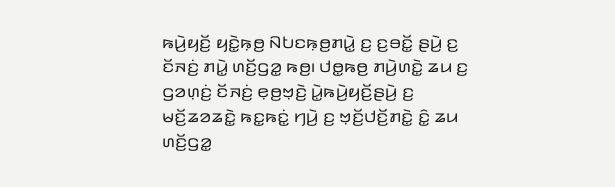ꤒꤣꤧ꤬ꤟꤢꤩ꤬ ꤟꤢꤧ꤭ꤒ꤫ꤥ꤬ ꤡꤝꤢꤒ꤫ꤥ꤬ꤊꤣꤧ꤭ ꤢ꤬ ꤢ꤬ꤋꤢꤩ꤭ ꤔꤣꤧ꤬ ꤢ꤬ ꤢꤩꤏꤢꤦ꤬ ꤊꤣꤧ꤭ ꤛꤢꤩ꤬ꤞꤤ꤭ ꤒꤥ꤬꤯ ꤓꤥ꤭ꤒꤥ꤬ ꤊꤣꤧ꤬ꤛꤢꤧ꤭ ꤘꤣ ꤢ꤬ ꤞꤤꤛ꤫ꤢꤦ꤬ ꤢꤩꤏꤢꤦ꤬ ꤕ꤫ꤥ꤬ꤠ꤫ꤢꤧ꤬ ꤣꤧ꤭ꤒꤣꤧ꤬ꤟꤢꤩ꤬ꤔꤣꤧ꤬ ꤢ꤬ ꤗꤢꤩ꤬ꤘꤤꤘꤢꤧ꤭ ꤒꤢ꤭ꤒꤢꤦ꤭ ꤚꤣꤧ꤬ ꤢ꤬ ꤠ꤫ꤢꤩ꤬ꤓꤢꤩ꤬ꤊꤢꤧ꤭ ꤢꤨ꤭ ꤘꤣ ꤛꤢꤩ꤬ꤞꤤ꤭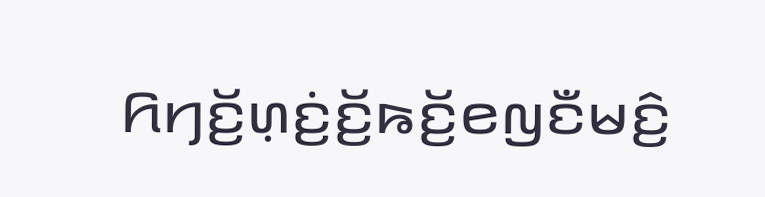ꤖꤚꤢꤩ꤬ꤛ꤫ꤢꤦ꤬ꤢꤩ꤬ꤒꤢꤩ꤬ꤕꤜꤢꤪꤗꤢꤨ꤬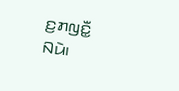ꤢ꤬ꤊꤜꤢꤪ꤭ ꤡꤣꤧ꤯